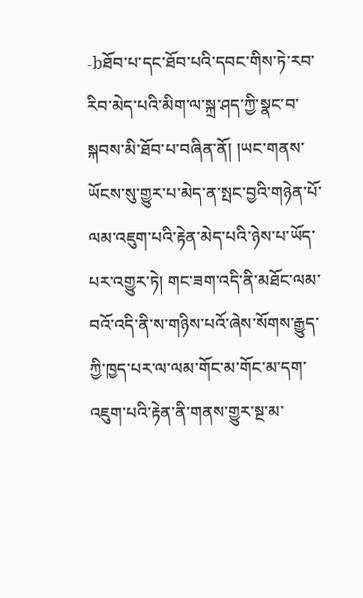-bཐོབ་པ་དང་ཐོབ་པའི་དབང་གིས་ཏེ་རབ་རིབ་མེད་པའི་མིག་ལ་སྐྲ་ཤད་ཀྱི་སྣང་བ་སྐབས་མི་ཐོབ་པ་བཞིན་ནོ། །ཡང་གནས་ཡོངས་སུ་གྱུར་པ་མེད་ན་སྤང་བྱའི་གཉེན་པོ་ལམ་འཇུག་པའི་རྟེན་མེད་པའི་ཉེས་པ་ཡོད་པར་འགྱུར་ཏེ། གང་ཟག་འདི་ནི་མཐོང་ལམ་བའོ་འདི་ནི་ས་གཉིས་པའོ་ཞེས་སོགས་རྒྱུད་ཀྱི་ཁྱད་པར་ལ་ལམ་གོང་མ་གོང་མ་དག་འཇུག་པའི་རྟེན་ནི་གནས་གྱུར་སྔ་མ་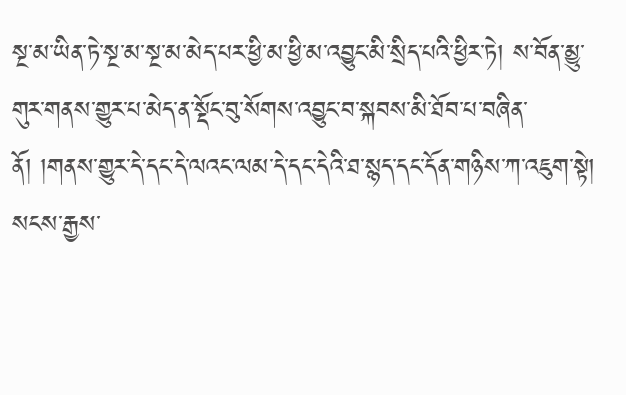སྔ་མ་ཡིན་ཏེ་སྔ་མ་སྔ་མ་མེད་པར་ཕྱི་མ་ཕྱི་མ་འབྱུང་མི་སྲིད་པའི་ཕྱིར་ཏེ། ས་བོན་མྱུ་གུར་གནས་གྱུར་པ་མེད་ན་སྡོང་བུ་སོགས་འབྱུང་བ་སྐབས་མི་ཐོབ་པ་བཞིན་ནོ། །གནས་གྱུར་དེ་དང་དེ་ལའང་ལམ་དེ་དང་དེའི་ཐ་སྙད་དང་དོན་གཉིས་ཀ་འཇུག་སྟེ། སངས་རྒྱས་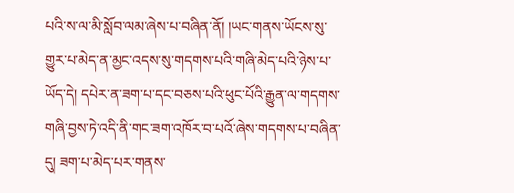པའི་ས་ལ་མི་སློབ་ལམ་ཞེས་པ་བཞིན་ནོ། །ཡང་གནས་ཡོངས་སུ་གྱུར་པ་མེད་ན་མྱང་འདས་སུ་གདགས་པའི་གཞི་མེད་པའི་ཉེས་པ་ཡོད་དེ། དཔེར་ན་ཟག་པ་དང་བཅས་པའི་ཕུང་པོའི་རྒྱུན་ལ་གདགས་གཞི་བྱས་ཏེ་འདི་ནི་གང་ཟག་འཁོར་བ་པའོ་ཞེས་གདགས་པ་བཞིན་དུ། ཟག་པ་མེད་པར་གནས་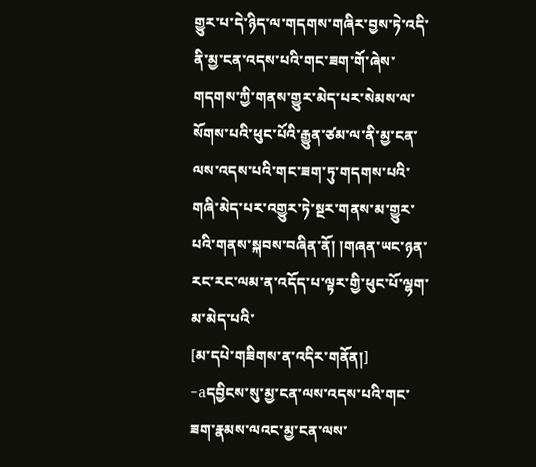གྱུར་པ་དེ་ཉིད་ལ་གདགས་གཞིར་བྱས་ཏེ་འདི་ནི་མྱ་ངན་འདས་པའི་གང་ཟག་གོ་ཞེས་གདགས་ཀྱི་གནས་གྱུར་མེད་པར་སེམས་ལ་སོགས་པའི་ཕུང་པོའི་རྒྱུན་ཙམ་ལ་ནི་མྱ་ངན་ལས་འདས་པའི་གང་ཟག་ཏུ་གདགས་པའི་གཞི་མེད་པར་འགྱུར་ཏེ་སྔར་གནས་མ་གྱུར་པའི་གནས་སྐབས་བཞིན་ནོ། །གཞན་ཡང་ཉན་རང་རང་ལམ་ན་འདོད་པ་ལྟར་གྱི་ཕུང་པོ་ལྷག་མ་མེད་པའི་
[མ་དཔེ་གཟིགས་ན་འདིར་གནོན།]
-aདབྱིངས་སུ་མྱ་ངན་ལས་འདས་པའི་གང་ཟག་རྣམས་ལའང་མྱ་ངན་ལས་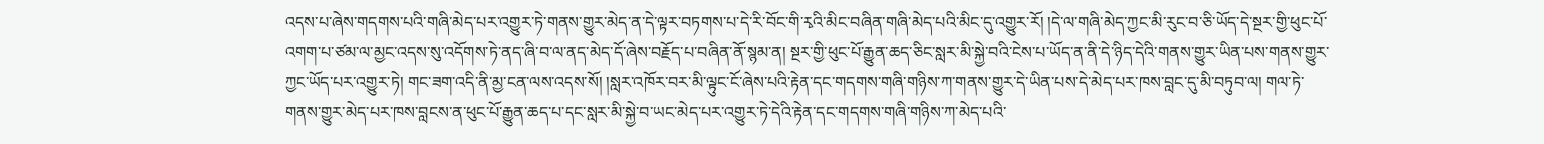འདས་པ་ཞེས་གདགས་པའི་གཞི་མེད་པར་འགྱུར་ཏེ་གནས་གྱུར་མེད་ན་དེ་ལྟར་བཏགས་པ་དེ་རི་བོང་གི་རྭའི་མིང་བཞིན་གཞི་མེད་པའི་མིང་དུ་འགྱུར་རོ། །དེ་ལ་གཞི་མེད་ཀྱང་མི་རུང་བ་ཅི་ཡོད་དེ་སྔར་གྱི་ཕུང་པོ་འགག་པ་ཙམ་ལ་མྱང་འདས་སུ་འདོགས་ཏེ་ནད་ཞི་བ་ལ་ནད་མེད་དོ་ཞེས་བརྗོད་པ་བཞིན་ནོ་སྙམ་ན། སྔར་གྱི་ཕུང་པོ་རྒྱུན་ཆད་ཅིང་སླར་མི་སྐྱེ་བའི་ངེས་པ་ཡོད་ན་ནི་དེ་ཉིད་དེའི་གནས་གྱུར་ཡིན་པས་གནས་གྱུར་ཀྱང་ཡོད་པར་འགྱུར་ཏེ། གང་ཟག་འདི་ནི་མྱ་ངན་ལས་འདས་སོ། །སླར་འཁོར་བར་མི་ལྟུང་ངོ་ཞེས་པའི་རྟེན་དང་གདགས་གཞི་གཉིས་ཀ་གནས་གྱུར་དེ་ཡིན་པས་དེ་མེད་པར་ཁས་བླང་དུ་མི་བཏུབ་ལ། གལ་ཏེ་གནས་གྱུར་མེད་པར་ཁས་བླངས་ན་ཕུང་པོ་རྒྱུན་ཆད་པ་དང་སླར་མི་སྐྱེ་བ་ཡང་མེད་པར་འགྱུར་ཏེ་དེའི་རྟེན་དང་གདགས་གཞི་གཉིས་ཀ་མེད་པའི་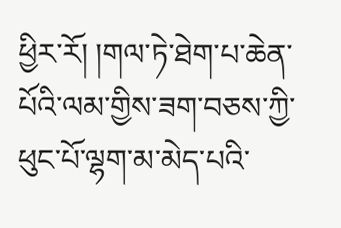ཕྱིར་རོ། །གལ་ཏེ་ཐེག་པ་ཆེན་པོའི་ལམ་གྱིས་ཟག་བཅས་ཀྱི་ཕུང་པོ་ལྷག་མ་མེད་པའི་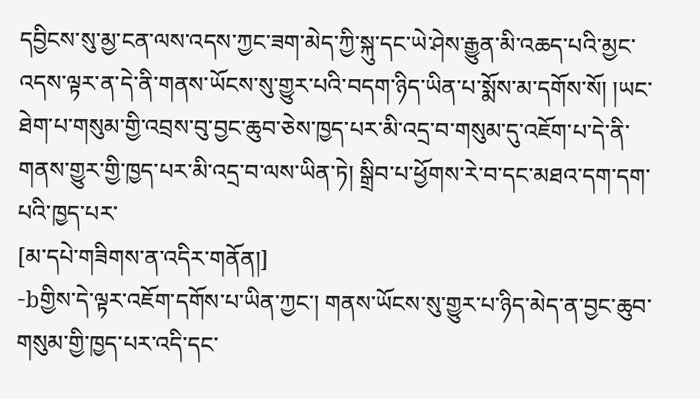དབྱིངས་སུ་མྱ་ངན་ལས་འདས་ཀྱང་ཟག་མེད་ཀྱི་སྐུ་དང་ཡེ་ཤེས་རྒྱུན་མི་འཆད་པའི་མྱང་འདས་ལྟར་ན་དེ་ནི་གནས་ཡོངས་སུ་གྱུར་པའི་བདག་ཉིད་ཡིན་པ་སྨོས་མ་དགོས་སོ། །ཡང་ཐེག་པ་གསུམ་གྱི་འབྲས་བུ་བྱང་ཆུབ་ཅེས་ཁྱད་པར་མི་འདྲ་བ་གསུམ་དུ་འཇོག་པ་དེ་ནི་གནས་གྱུར་གྱི་ཁྱད་པར་མི་འདྲ་བ་ལས་ཡིན་ཏེ། སྒྲིབ་པ་ཕྱོགས་རེ་བ་དང་མཐའ་དག་དག་པའི་ཁྱད་པར་
[མ་དཔེ་གཟིགས་ན་འདིར་གནོན།]
-bགྱིས་དེ་ལྟར་འཇོག་དགོས་པ་ཡིན་ཀྱང་། གནས་ཡོངས་སུ་གྱུར་པ་ཉིད་མེད་ན་བྱང་ཆུབ་གསུམ་གྱི་ཁྱད་པར་འདི་དང་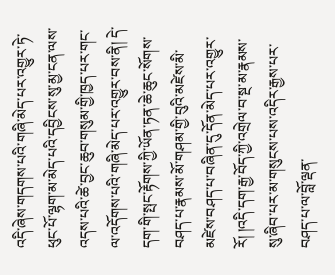འདི་ཞེས་གདགས་པའི་གཞི་མེད་པར་འགྱུར་ཏེ་ཕུང་པོ་ལྷག་མ་མེད་པའི་དབྱིངས་སུ་མྱ་ངན་ལས་འདས་པའི་ཚེ་བྱང་ཆུབ་གསུམ་གྱི་ཁྱད་པར་གང་ལ་འདོགས་པའི་གཞི་མེད་པར་འགྱུར་བས་ནི། དེ་དག་གི་སྤང་རྟོགས་ཀྱི་ཡོན་ཏན་ཆེ་ཆུང་སོགས་བཤད་པ་རྣམས་མོ་གཤམ་གྱི་བུའི་མཛེས་མི་མཛེས་བཤད་པ་བཞིན་དུ་དོན་མེད་པར་འགྱུར་རོ། །འདི་དག་རྒྱ་བོད་ཀྱི་འགྲེལ་བ་སྔ་མ་རྣམས་སུ་ཞིབ་པར་མ་གསུངས་པས་འདིར་རྒྱས་པར་བཤད་པ་ལ་བློ་ལྡན་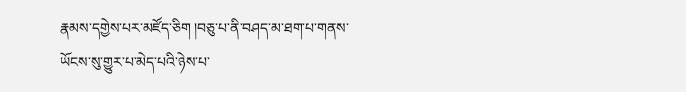རྣམས་དགྱེས་པར་མཛོད་ཅིག །བཅུ་པ་ནི་བཤད་མ་ཐག་པ་གནས་ཡོངས་སུ་གྱུར་པ་མེད་པའི་ཉེས་པ་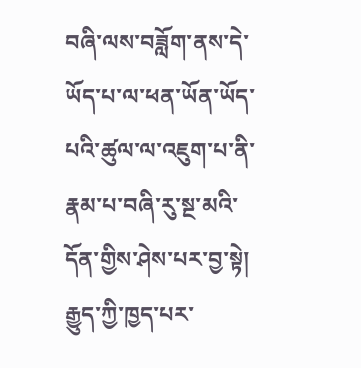བཞི་ལས་བཟློག་ནས་དེ་ཡོད་པ་ལ་ཕན་ཡོན་ཡོད་པའི་ཚུལ་ལ་འཇུག་པ་ནི་རྣམ་པ་བཞི་རུ་སྔ་མའི་དོན་གྱིས་ཤེས་པར་བྱ་སྟེ། རྒྱུད་ཀྱི་ཁྱད་པར་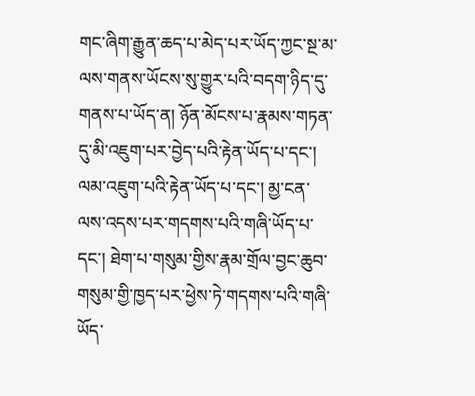གང་ཞིག་རྒྱུན་ཆད་པ་མེད་པར་ཡོད་ཀྱང་སྔ་མ་ལས་གནས་ཡོངས་སུ་གྱུར་པའི་བདག་ཉིད་དུ་གནས་པ་ཡོད་ན། ཉོན་མོངས་པ་རྣམས་གཏན་དུ་མི་འཇུག་པར་བྱེད་པའི་རྟེན་ཡོད་པ་དང་། ལམ་འཇུག་པའི་རྟེན་ཡོད་པ་དང་། མྱ་ངན་ལས་འདས་པར་གདགས་པའི་གཞི་ཡོད་པ་དང་། ཐེག་པ་གསུམ་གྱིས་རྣམ་གྲོལ་བྱང་ཆུབ་གསུམ་གྱི་ཁྱད་པར་ཕྱེས་ཏེ་གདགས་པའི་གཞི་ཡོད་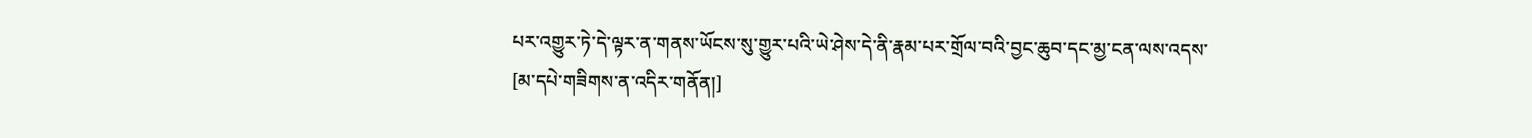པར་འགྱུར་ཏེ་དེ་ལྟར་ན་གནས་ཡོངས་སུ་གྱུར་པའི་ཡེ་ཤེས་དེ་ནི་རྣམ་པར་གྲོལ་བའི་བྱང་ཆུབ་དང་མྱ་ངན་ལས་འདས་
[མ་དཔེ་གཟིགས་ན་འདིར་གནོན།]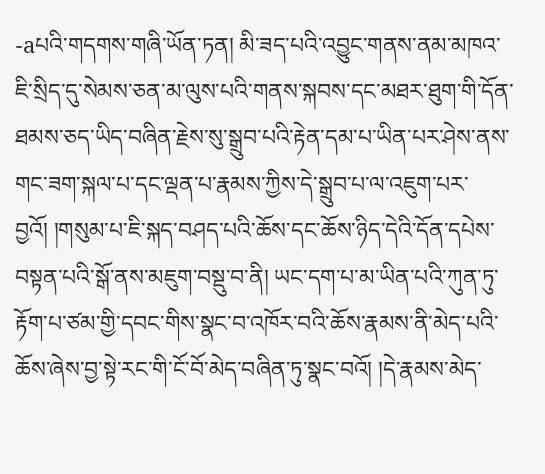-aཔའི་གདགས་གཞི་ཡོན་ཏན། མི་ཟད་པའི་འབྱུང་གནས་ནམ་མཁའ་ཇི་སྲིད་དུ་སེམས་ཅན་མ་ལུས་པའི་གནས་སྐབས་དང་མཐར་ཐུག་གི་དོན་ཐམས་ཅད་ཡིད་བཞིན་རྗེས་སུ་སྒྲུབ་པའི་རྟེན་དམ་པ་ཡིན་པར་ཤེས་ནས་གང་ཟག་སྐལ་པ་དང་ལྡན་པ་རྣམས་ཀྱིས་དེ་སྒྲུབ་པ་ལ་འཇུག་པར་བྱའོ། །གསུམ་པ་ཇི་སྐད་བཤད་པའི་ཆོས་དང་ཆོས་ཉིད་དེའི་དོན་དཔེས་བསྟན་པའི་སྒོ་ནས་མཇུག་བསྡུ་བ་ནི། ཡང་དག་པ་མ་ཡིན་པའི་ཀུན་ཏུ་རྟོག་པ་ཙམ་གྱི་དབང་གིས་སྣང་བ་འཁོར་བའི་ཆོས་རྣམས་ནི་མེད་པའི་ཆོས་ཞེས་བྱ་སྟེ་རང་གི་ངོ་བོ་མེད་བཞིན་ཏུ་སྣང་བའོ། །དེ་རྣམས་མེད་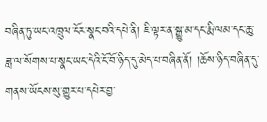བཞིན་ཏུ་ཡང་འཁྲུལ་ངོར་སྣང་བའི་དཔེ་ནི། ཇི་ལྟར་ན་སྒྱུ་མ་དང་རྨི་ལམ་དང་ཆུ་ཟླ་ལ་སོགས་པ་སྣང་ཡང་དེའི་ངོ་བོ་ཉིད་དུ་མེད་པ་བཞིན་ནོ། །ཆོས་ཉིད་བཞིན་དུ་གནས་ཡོངས་སུ་གྱུར་པ་དཔེར་བྱ་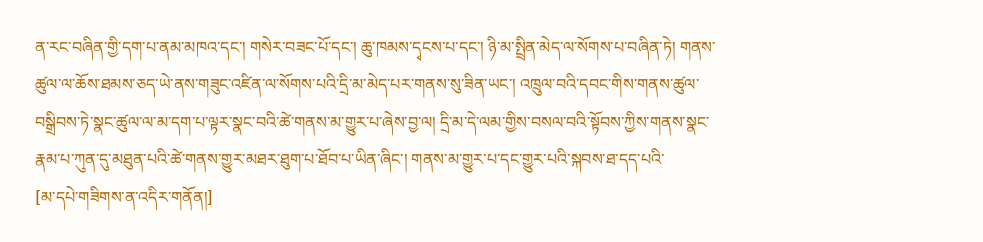ན་རང་བཞིན་གྱི་དག་པ་ནམ་མཁའ་དང་། གསེར་བཟང་པོ་དང་། ཆུ་ཁམས་དྭངས་པ་དང་། ཉི་མ་སྤྲིན་མེད་ལ་སོགས་པ་བཞིན་ཏེ། གནས་ཚུལ་ལ་ཆོས་ཐམས་ཅད་ཡེ་ནས་གཟུང་འཛིན་ལ་སོགས་པའི་དྲི་མ་མེད་པར་གནས་སུ་ཟིན་ཡང་། འཁྲུལ་བའི་དབང་གིས་གནས་ཚུལ་བསྒྲིབས་ཏེ་སྣང་ཚུལ་ལ་མ་དག་པ་ལྟར་སྣང་བའི་ཚེ་གནས་མ་གྱུར་པ་ཞེས་བྱ་ལ། དྲི་མ་དེ་ལམ་གྱིས་བསལ་བའི་སྟོབས་ཀྱིས་གནས་སྣང་རྣམ་པ་ཀུན་དུ་མཐུན་པའི་ཚེ་གནས་གྱུར་མཐར་ཐུག་པ་ཐོབ་པ་ཡིན་ཞིང་། གནས་མ་གྱུར་པ་དང་གྱུར་པའི་སྐབས་ཐ་དད་པའི་
[མ་དཔེ་གཟིགས་ན་འདིར་གནོན།]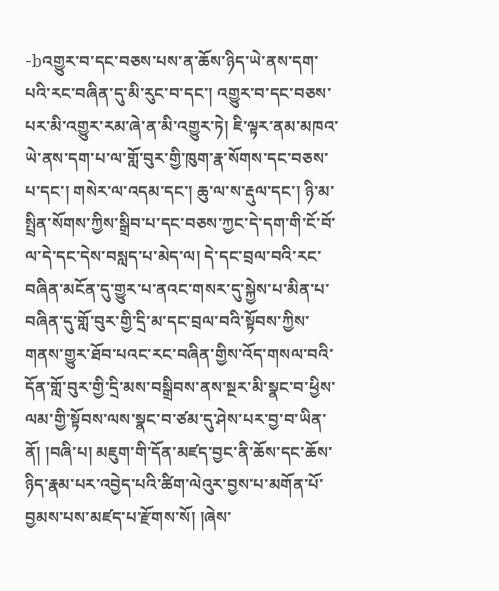-bའགྱུར་བ་དང་བཅས་པས་ན་ཆོས་ཉིད་ཡེ་ནས་དག་པའི་རང་བཞིན་དུ་མི་རུང་བ་དང་། འགྱུར་བ་དང་བཅས་པར་མི་འགྱུར་རམ་ཞེ་ན་མི་འགྱུར་ཏེ། ཇི་ལྟར་ནམ་མཁའ་ཡེ་ནས་དག་པ་ལ་གློ་བུར་གྱི་ཁུག་རྣ་སོགས་དང་བཅས་པ་དང་། གསེར་ལ་འདམ་དང་། ཆུ་ལ་ས་རྡུལ་དང་། ཉི་མ་སྤྲིན་སོགས་ཀྱིས་སྒྲིབ་པ་དང་བཅས་ཀྱང་དེ་དག་གི་ངོ་བོ་ལ་དེ་དང་དེས་བསླད་པ་མེད་ལ། དེ་དང་བྲལ་བའི་རང་བཞིན་མངོན་དུ་གྱུར་པ་ནའང་གསར་དུ་སྐྱེས་པ་མིན་པ་བཞིན་དུ་གློ་བུར་གྱི་དྲི་མ་དང་བྲལ་བའི་སྟོབས་ཀྱིས་གནས་གྱུར་ཐོབ་པའང་རང་བཞིན་གྱིས་འོད་གསལ་བའི་དོན་གློ་བུར་གྱི་དྲི་མས་བསྒྲིབས་ནས་སྔར་མི་སྣང་བ་ཕྱིས་ལམ་གྱི་སྟོབས་ལས་སྣང་བ་ཙམ་དུ་ཤེས་པར་བྱ་བ་ཡིན་ནོ། །བཞི་པ། མཇུག་གི་དོན་མཛད་བྱང་ནི་ཆོས་དང་ཆོས་ཉིད་རྣམ་པར་འབྱེད་པའི་ཚིག་ལེའུར་བྱས་པ་མགོན་པོ་བྱམས་པས་མཛད་པ་རྫོགས་སོ། །ཞེས་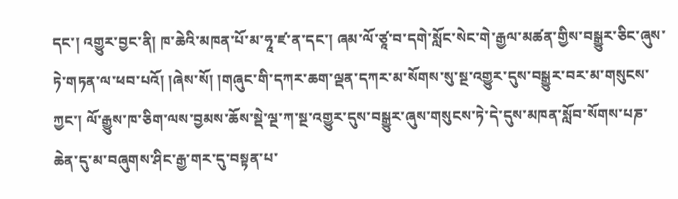དང་། འགྱུར་བྱང་ནི། ཁ་ཆེའི་མཁན་པོ་མ་ཧཱ་ཛ་ན་དང་། ཞམ་ལོ་ཙཱ་བ་དགེ་སློང་སེང་གེ་རྒྱལ་མཚན་གྱིས་བསྒྱུར་ཅིང་ཞུས་ཏེ་གཏན་ལ་ཕབ་པའོ། །ཞེས་སོ། །གཞུང་གི་དཀར་ཆག་ལྡན་དཀར་མ་སོགས་སུ་སྔ་འགྱུར་དུས་བསྒྱུར་བར་མ་གསུངས་ཀྱང་། ལོ་རྒྱུས་ཁ་ཅིག་ལས་བྱམས་ཆོས་སྡེ་ལྔ་ཀ་སྔ་འགྱུར་དུས་བསྒྱུར་ཞུས་གསུངས་ཏེ་དེ་དུས་མཁན་སློབ་སོགས་པཎ་ཆེན་དུ་མ་བཞུགས་ཤིང་རྒྱ་གར་དུ་བསྟན་པ་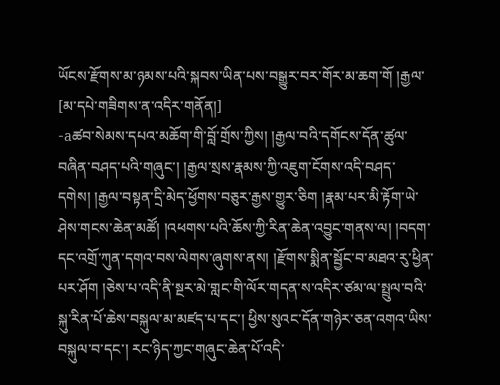ཡོངས་རྫོགས་མ་ཉམས་པའི་སྐབས་ཡིན་པས་བསྒྱུར་བར་གོར་མ་ཆག་གོ །རྒྱལ་
[མ་དཔེ་གཟིགས་ན་འདིར་གནོན།]
-aཚབ་སེམས་དཔའ་མཆོག་གི་བློ་གྲོས་ཀྱིས། །རྒྱལ་བའི་དགོངས་དོན་ཚུལ་བཞིན་བཤད་པའི་གཞུང་། །རྒྱལ་སྲས་རྣམས་ཀྱི་འཇུག་ངོགས་འདི་བཤད་དགེས། །རྒྱལ་བསྟན་དྲི་མེད་ཕྱོགས་བཅུར་རྒྱས་གྱུར་ཅིག །རྣམ་པར་མི་རྟོག་ཡེ་ཤེས་གངས་ཆེན་མཚོ། །འཕགས་པའི་ཆོས་ཀྱི་རིན་ཆེན་འབྱུང་གནས་ལ། །བདག་དང་འགྲོ་ཀུན་དགའ་བས་ལེགས་ཞུགས་ནས། །རྫོགས་སྨིན་སྦྱོང་བ་མཐའ་རུ་ཕྱིན་པར་ཤོག །ཅེས་པ་འདི་ནི་སྔར་མེ་གླང་གི་ལོར་གདན་ས་འདིར་ཙམ་ལ་སྤྲུལ་བའི་སྐུ་རིན་པོ་ཆེས་བསྐུལ་མ་མཛད་པ་དང་། ཕྱིས་སུའང་དོན་གཉེར་ཅན་འགའ་ཡིས་བསྐུལ་བ་དང་། རང་ཉིད་ཀྱང་གཞུང་ཆེན་པོ་འདི་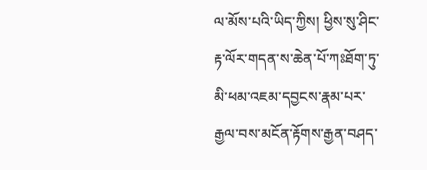ལ་མོས་པའི་ཡིད་ཀྱིས། ཕྱིས་སུ་ཤིང་རྟ་ལོར་གདན་ས་ཆེན་པོ་ཀཿཐོག་ཏུ་མི་ཕམ་འཇམ་དབྱངས་རྣམ་པར་རྒྱལ་བས་མངོན་རྟོགས་རྒྱན་བཤད་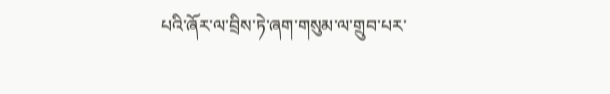པའི་ཞོར་ལ་བྲིས་ཏེ་ཞག་གསུམ་ལ་གྲུབ་པར་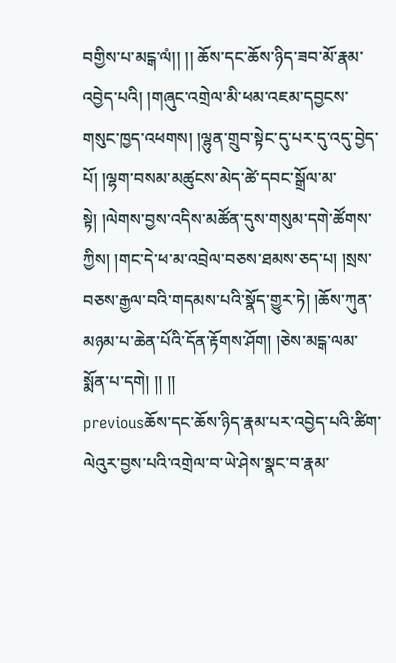བགྱིས་པ་མངྒ་ལཾ།། །། ཆོས་དང་ཆོས་ཉིད་ཟབ་མོ་རྣམ་འབྱེད་པའི། །གཞུང་འགྲེལ་མི་ཕམ་འཇམ་དབྱངས་གསུང་ཁྱད་འཕགས། །ལྷུན་གྲུབ་སྟེང་དུ་པར་དུ་འདུ་བྱེད་པོ། །ལྷག་བསམ་མཚུངས་མེད་ཚེ་དབང་སྒྲོལ་མ་སྟེ། །ལེགས་བྱས་འདིས་མཚོན་དུས་གསུམ་དགེ་ཚོགས་ཀྱིས། །གང་དེ་ཕ་མ་འབྲེལ་བཅས་ཐམས་ཅད་པ། །སྲས་བཅས་རྒྱལ་བའི་གདམས་པའི་སྣོད་གྱུར་ཏེ། །ཆོས་ཀུན་མཉམ་པ་ཆེན་པོའི་དོན་རྟོགས་ཤོག། །ཅེས་མངྒ་ལམ་སྨོན་པ་དགེ། །། །།
previousཆོས་དང་ཆོས་ཉིད་རྣམ་པར་འབྱེད་པའི་ཚིག་ལེའུར་བྱས་པའི་འགྲེལ་བ་ཡེ་ཤེས་སྣང་བ་རྣམ་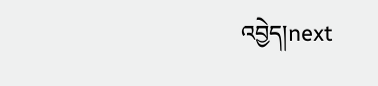འབྱེད།next